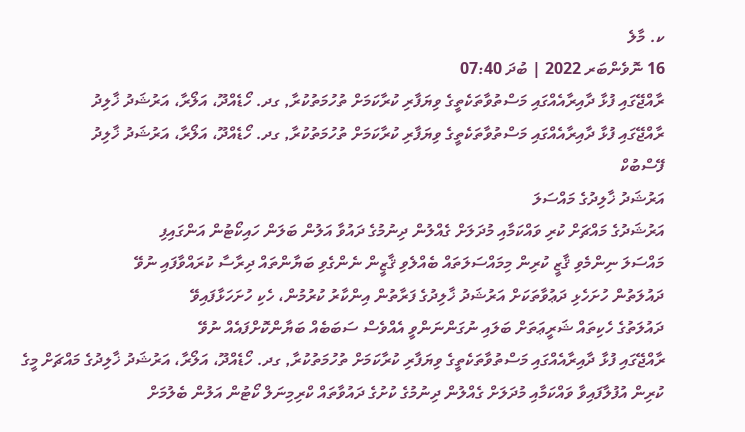ކ. މާލެ
16 ނޮވެންބަރ 2022 | ބުދަ 07:40
ރާއްޖޭގައި ފުޅާ ދާއިރާއެއްގައި މަސްތުވާތަކެތީގެ ވިޔަފާރި ކުރާކަމަށް ތުހުމަތުކުރާ, ގދ. ހޯޑެއްދޫ، އަލޯރާ، އަރުޝަދު ޚާލިދު
ރާއްޖޭގައި ފުޅާ ދާއިރާއެއްގައި މަސްތުވާތަކެތީގެ ވިޔަފާރި ކުރާކަމަށް ތުހުމަތުކުރާ, ގދ. ހޯޑެއްދޫ، އަލޯރާ، އަރުޝަދު ޚާލިދު
ފޭސްބުކް
އަރުޝަދު ޚާލިދުގެ މައްސަލަ
އަރުޝަދުގެ މައްޗަށް ކުރި ވައްކަމާއި މުދަލަށް ގެއްލުން ދިނުމުގެ ދައުވާ އަލުން ބަލަން ހައިކޯޓުން އަންގައިފި
މައްސަލަ ނިންމެވި ޤާޒީ ކުރިން މިމައްސަލަތައް ބެއްލެވި ޤާޒީން ނެންގެވި ބަޔާންތައް ދިރާސާ ކުރައްވާފައި ނުވޭ
ދައުލަތުން ހުށަހެޅި ދަޢުވާތަކަށް އަރުޝަދު ޚާލިދުގެ ފަރާތުން އިންކާރު ކުރުމުން، ހެކި ހުށަހަޅާފައިވޭ
ދައުލަތުގެ ހެކިތައް ޝަރީޢަތަށް ބަލައި ނުގަންނަންވީ އެއްވެސް ސަބަބެއް ބަޔާންކޮށްފައެއް ނުވޭ
ރާއްޖޭގައި ފުޅާ ދާއިރާއެއްގައި މަސްތުވާތަކެތީގެ ވިޔަފާރި ކުރާކަމަށް ތުހުމަތުކުރާ, ގދ. ހޯޑެއްދޫ، އަލޯރާ، އަރުޝަދު ޚާލިދުގެ މައްޗަށް މީގެ ކުރިން އުފުލާފައިވާ ވައްކަމާއި މުދަލަށް ގެއްލުން ދިނުމުގެ ކުށުގެ ދައުވާތައް ކްރިމިނަލް ކޯޓުން އަލުން ބެލުމަށް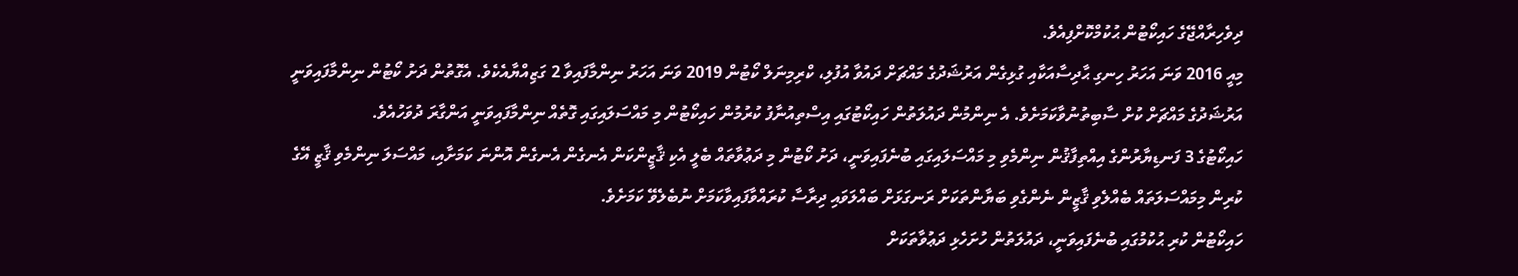ދިވެހިރާއްޖޭގެ ހައިކޯޓުން ޙުކުމްކޮށްފިއެވެ.
މިއީ 2016 ވަނަ އަހަރު ހިނގި ޙާދިސާއަކާއި ގުޅިގެން އަރުޝަދުގެ މައްޗަށް ދައުވާ އުފުލި، ކްރިމިނަލް ކޯޓުން 2019 ވަނަ އަހަރު ނިންމާފައިވާ 2 ގަޒިއްޔާއެކެވެ. އެގޮތުން ދަށު ކޯޓުން ނިންމާފައިވަނީ އަރުޝަދުގެ މައްޗަށް ކުށް ސާބިތުނުވާކަމަށެވެ. އެ ނިންމުން ދައުލަތުން ހައިކޯޓުގައި އިސްތިއުނާފު ކުރުމުން ހައިކޯޓުން މި މައްސަލައިގައި ގޮތެއް ނިންމާފައިވަނީ އަންގާރަ ދުވަހުއެވެ.
ހައިކޯޓުގެ 3 ފަނޑިޔާރުންގެ އިއްތިފާޤުން ނިންމެވި މި މައްސަލައިގައި ބުނެފައިވަނީ، ދަށު ކޯޓުން މި ދަޢުވާތައް ބެލީ އެކި ޤާޒީންކަން އެނގެން އެނގެން އޮންނަ ކަމަށާއި، މައްސަލަ ނިންމެވި ޤާޒީ އޭގެ ކުރިން މިމައްސަލަތައް ބެއްލެވި ޤާޒީން ނެންގެވި ބަޔާންތަކަށް ރަނގަޅަށް ބައްލަވައި ދިރާސާ ކުރައްވާފައިވާކަމަށް ނުބެލެވޭ ކަމަށެވެ.
ހައިކޯޓުން ކުރި ޙުކުމުގައި ބުނެފައިވަނީ، ދައުލަތުން ހުށަހެޅި ދަޢުވާތަކަށް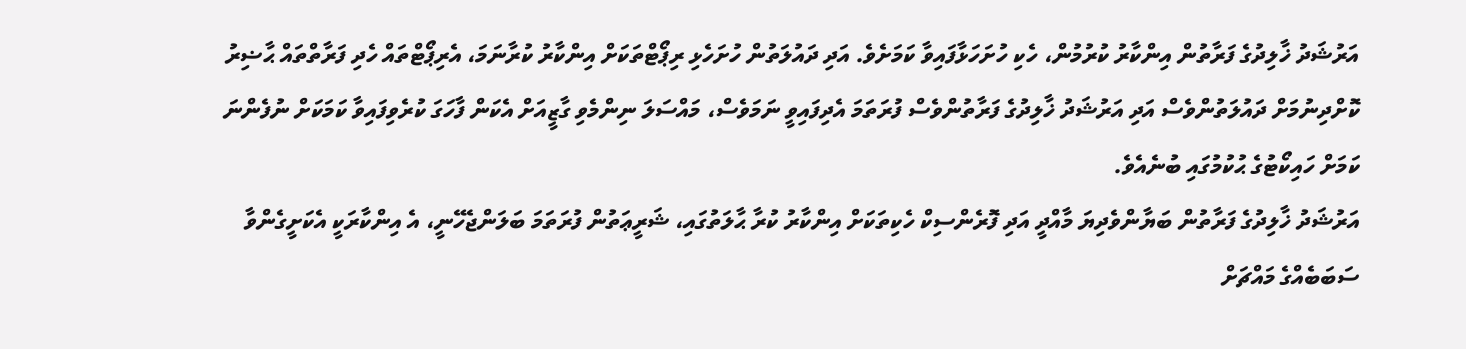އަރުޝަދު ޚާލިދުގެ ފަރާތުން އިންކާރު ކުރުމުން، ހެކި ހުށަހަޅާފައިވާ ކަމަށެވެ. އަދި ދައުލަތުން ހުށަހެޅި ރިޕޯޓްތަކަށް އިންކާރު ކުރާނަމަ، އެރިޕޯޓްތައް ހެދި ފަރާތްތައް ޙާޟިރު ކޮށްދިނުމަށް ދައުލަތުންވެސް އަދި އަރުޝަދު ޚާލިދުގެ ފަރާތުންވެސް ފުރަތަމަ އެދިފައިވީ ނަމަވެސް، މައްސަލަ ނިންމެވި ގާޒީއަށް އެކަން ފާހަގަ ކުރެވިފައިވާ ކަމަކަށް ނުފެންނަ ކަމަށް ހައިކޯޓުގެ ޙުކުމުގައި ބުނެއެވެ.
އަރުޝަދު ޚާލިދުގެ ފަރާތުން ބަޔާންވެދިޔަ މާއްދީ އަދި ފޮރެންސިކް ހެކިތަކަށް އިންކާރު ކުރާ ޙާލަތުގައި، ޝަރީޢަތުން ފުރަތަމަ ބަލަންޖެހޭނީ، އެ އިންކާރަކީ އެކަށީގެންވާ ސަބަބެއްގެ މައްޗަށް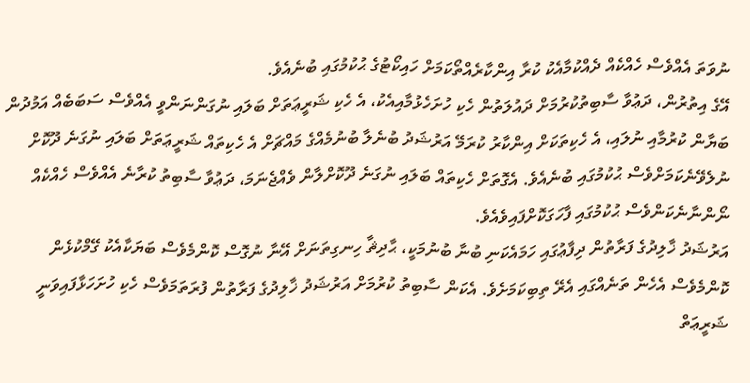ނުވަތަ އެއްވެސް ހެއްކެއް ދެއްކުމާއެކު ކުރާ އިންކާރެއްތޯކަމަށް ހައިކޯޓުގެ ޙުކުމުގައި ބުނެއެވެ.
އޭގެ އިތުރުން، ދަޢުވާ ސާބިތުކުރުމަށް ދައުލަތުން ހެކި ހުށަހެޅުމާއިއެކު، އެ ހެކި ޝަރީޢަތަށް ބަލައި ނުގަންނަންވީ އެއްވެސް ސަބަބެއް އަމުދުން ބަޔާން ކުރުމާއި ނުލައި، އެ ހެކިތަކަށް އިންކާރު ކުރަމޭ އަރުޝަދު ބުނެލާ ބުނުމެއްގެ މައްޗަށް އެ ހެކިތައް ޝަރީޢަތަށް ބަލައި ނުގަނެ ދޫކޮށް ނުލެވޭނެކަމަށްވެސް ޙުކުމުގައި ބުނެއެވެ. އެގޮތަށް ހެކިތައް ބަލައި ނުގަނެ ދޫކޮށްލާން ވެއްޖެނަމަ، ދަޢުވާ ސާބިތު ކުރާނެ އެއްވެސް ހެއްކެއް ނޯންނާނެކަންވެސް ޙުކުމުގައި ފާހަގަކޮށްފައިވެއެވެ.
އަރުޝަދު ޚާލިދުގެ ފަރާތުން ދިފާޢުގައި ހަމައެކަނި ބުނާ ބުނުމަކީ، ޙާދިޘާ ހިނގިތަނަށް އޭނާ ނުގޮސް ކޮންމެވެސް ބަޔަކާއެކު ގޭމްކުޅެން ކޮންމެވެސް އެހެން ތަނެއްގައި އެރޭ ތިބިކަމަށެވެ. އެކަން ސާބިތު ކުރުމަށް އަރުޝަދު ޚާލިދުގެ ފަރާތުން ފުރަތަމަވެސް ހެކި ހުށަހަޅާފައިވަނީ ޝަރީޢަތް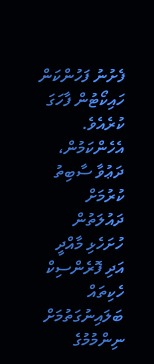ފެށުނު ފަހުންކަން ހައިކޯޓުން ފާހަގަ ކުރެއެވެ.
އެހެންކަމުން، ދަޢުވާ ސާބިތު ކުރުމަށް ދައުލަތުން ހުށަހެޅި މާއްދީ އަދި ފޮރެންސިކް ހެކިތައް ބަލައިނުގަތުމަށް ނިންމުމުގެ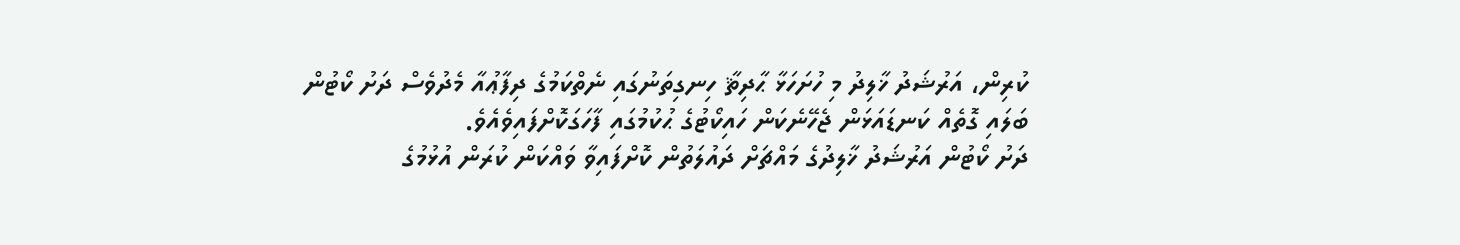ކުރިން، އަރުޝަދު ޚާލިދު މި ހުށަހަޅާ ޙާދިޘާ ހިނގިތަނުގައި ނެތްކަމުގެ ދިފާޢުއާ މެދުވެސް ދަށު ކޯޓުން ބަލައި ގޮތެއް ކަނޑައަޅަން ޖެހޭނެކަން ހައިކޯޓުގެ ޙުކުމުގައި ފާހަގަކޮށްފައިވެއެވެ.
ދަށު ކޯޓުން އަރުޝަދު ޚާލިދުގެ މައްޗަށް ދައުލަތުން ކޮށްފައިވާ ވައްކަން ކުރަން އުޅުމުގެ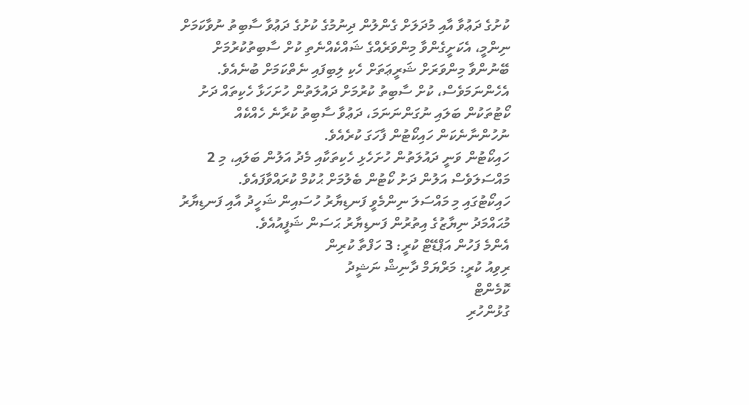ކުށުގެ ދަޢުވާ އާއި މުދަލަށް ގެންލުން ދިނުމުގެ ކުށުގެ ދަޢުވާ ސާބިތު ނުވާކަމަށް ނިންމީ، އެކަށީގެންވާ މިންވަރެއްގެ ޝައްކެއްނެތި ކުށް ސާބިތުކުރުމަށް ބޭނުންވާ މިންވަރަށް ޝަރީޢަތަށް ހެކި ލިބިފައި ނެތްކަމަށް ބުނެއެވެ. އެހެންނަމަވެސް، ކުށް ސާބިތު ކުރުމަށް ދައުލަތުން ހުށަހަޅާ ހެކިތައް ދަށު ކޯޓުތަކުން ބަލައި ނުގަންނަނަމަ، ދަޢުވާ ސާބިތު ކުރާނެ ހެއްކެއް ނުހުންނާނެކަން ހައިކޯޓުން ފާހަގަ ކުރެއެވެ.
ހައިކޯޓުން ވަނީ ދައުލަތުން ހުށަހެޅި ހެކިތަކާއި މެދު އަލުން ބަލައި، މި 2 މައްސަލަވެސް އަލުން ދަށު ކޯޓުން ބެލުމަށް ޙުކުމް ކުރައްވާފައެވެ.
ހައިކޯޓުގައި މި މައްސަލަ ނިންމެވީ ފަނޑިޔާރު ހުސައިން ޝަހީދު އާއި ފަނޑިޔާރު މުޙައްމަދު ނިޔާޒުގެ އިތުރުން ފަނޑިޔާރު ޙަސަން ޝަފީއުއެވެ.
އެންމެ ފަހުން އަޕްޑޭޓް ކުރީ: 3 ހަފްތާ ކުރިން
ރިވިއު ކުރީ: މަރްޔަމް ދާނިޝް ނަޝީދު
ކޮމެންޓް
ގުޅުންހުރި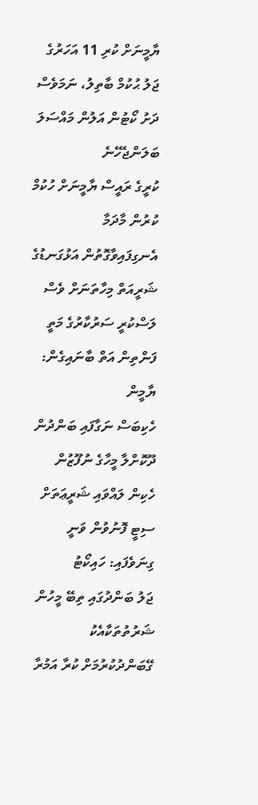ޔާމީނަށް ކުރި 11 އަހަރުގެ ޖަލު ޙުކުމް ބާތިލު، ނަމަވެސް ދަށު ކޯޓުން އަލުން މައްސަލަ ބަލަންޖެހޭނެ
ކުރީގެ ރައީސް ޔާމީނަށް ހުކުމް ކުރުން މާދަމާ
އެނގިފައިވާގޮތުން އަޅުގަނޑުގެ ޝަރީއަތް މިހާތަނަށް ވެސް ލަސްކުރީ ސަރުކާރުގެ މަތީ ފަންތިން އަތް ބާނައިގެން: ޔާމީން
ހެކިބަސް ނަގާފައި ބަންދުން ދޫކޮށްލާ މީހާގެ ނުފޫޒުން ހެކިން ލައްވައި ޝަރީޢަތަށް ސިޓީ ފޮނުވުން ވަނީ ގިނަވެފައި: ހައިކޯޓު
ޖަލު ބަންދުގައި ތިބޭ މީހުން ޝަރުތުތަކާއެކު ގޭބަންދުކުރުމަށް ކުރާ އަމުރާ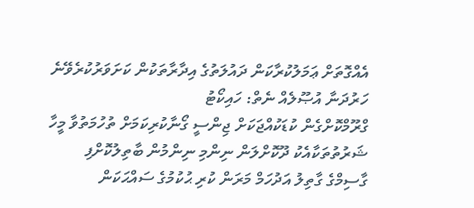އެއްގޮތަށް ޢަމަލުކުރާކަން ދައުލަތުގެ އިދާރާތަކުން ކަށަވަރުކުރެވޭނެ ހަރުދަނާ އުޞޫލެއް ނެތް: ހައިކޯޓު
ގްރޫމްކޮށްގެން ކުޑަކުއްޖަކަށް ޖިންސީ ގޯނާކުރިކަމަށް ތުހުމަތުވާ މީހާ ޝަރުތުތަކާއެކު ދޫކޮށްލަން ނިންމި ނިންމުން ބާތިލުކޮށްފި
ގާސިމްގެ ގާތިލު އަދުހަމް މަރަން ކުރި ޙުކުމުގެ ސައްޙަކަން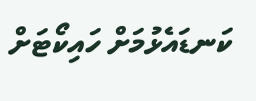ކަނޑައެޅުމަށް ހައިކޯޓަށް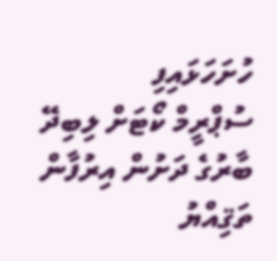ހުށަހަޅައިފި
ސުޕްރީމް ކޯޓަށް ލިބިދޭ ބާރުގެ ދަށުން އިރުފާން ތަޤިއްޔު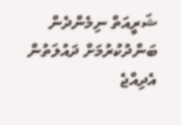ޝަރީއަތް ނިމެންދެން ބަންދުކުރުމަށް ދައުލަތުން އެދިއްޖެ